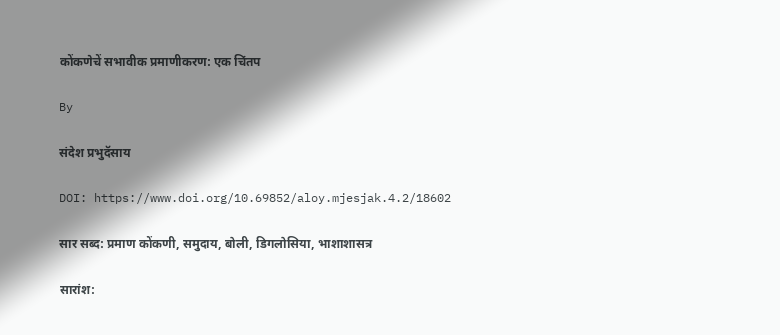कोंकणेचें सभावीक प्रमाणीकरण: एक‌ चिंतप

By

संदेश प्रभुदॅसाय

DOI: https://www.doi.org/10.69852/aloy.mjesjak.4.2/18602

सार सब्द: प्रमाण कोंकणी, समुदाय, बोली, डिगलोसिया, भाशाशासत्र

सारांश: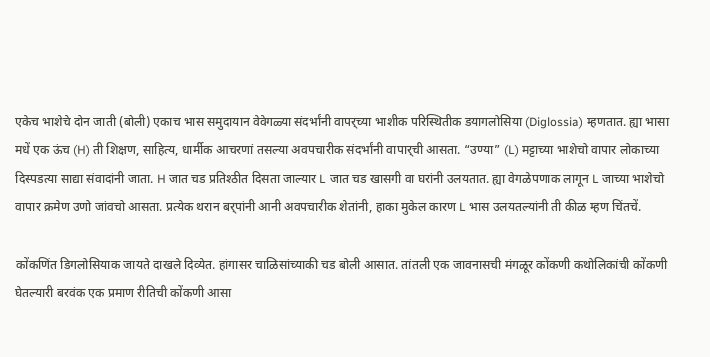एकेच भाशेचे दोन जाती (बोली) एकाच भास समुदायान वेवेगळ्या संदर्भांनी वापर‍्च्या भाशीक परिस्थितीक डयागलोसिया (Diglossia) म्हणतात. ह्या भासा मधें एक ऊंच (H) ती शिक्षण, साहित्य, धार्मीक आचरणां तसल्या अवपचारीक संदर्भांनी वापार‍्ची आसता. “उण्या” (L) मट्टाच्या भाशेचो वापार लोकाच्या दिस्पडत्या साद्या संवादांनी जाता. H जात चड प्रतिश्ठीत दिसता जाल्यार L जात चड खासगी वा घरांनी उलयतात. ह्या वेगळेपणाक लागून L जाच्या भाशेचो वापार क्रमेण उणो जांवचो आसता. प्रत्येक थरान बर‍्पांनी आनी अवपचारीक शेतांनी, हाका मुकेल कारण L भास उलयतल्यांनी ती कीळ म्हण चिंतचें.

कोंकणिंत डिगलोसियाक जायते दाखले दिव्येत. हांगासर चाळिसांच्याकी चड बोली आसात. तांतली एक जावनासची मंगळूर कोंकणी कथोलिकांची कोंकणी घेतल्यारी बरवंक‌ एक प्रमाण रीतिची कोंकणी आसा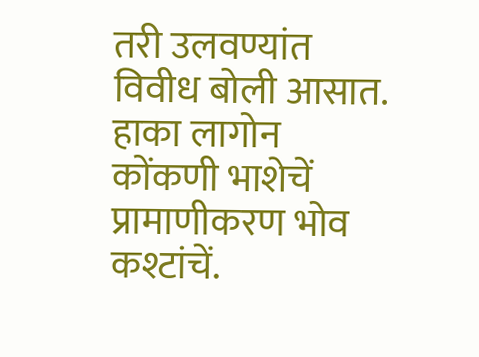तरी उलवण्यांत विवीध बोली आसात. हाका लागोन कोंकणी भाशेचें प्रामाणीकरण भोव कश्टांचें.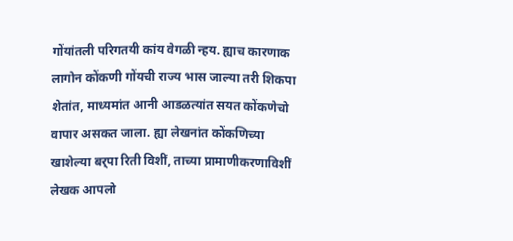गोंयांतली परिगत‌यी कांय वेगळी न्हय. ह्याच कारणाक लागोन कोंकणी‌ गोंयची राज्य भास जाल्या तरी शिकपा शेतांत, माध्यमांत आनी आडळत्यांत सयत कोंकणेचो वापार असकत जाला. ह्या लेखनांत कोंकणिच्या खाशेल्या बर‍्पा रिती विशीं, ताच्या प्रामाणीकरणाविशीं लेखक‌ आपलो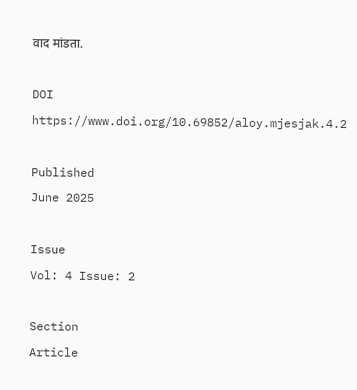वाद‌ मांडता.

DOI https://www.doi.org/10.69852/aloy.mjesjak.4.2

Published
June 2025

Issue
Vol: 4 Issue: 2

Section
Article